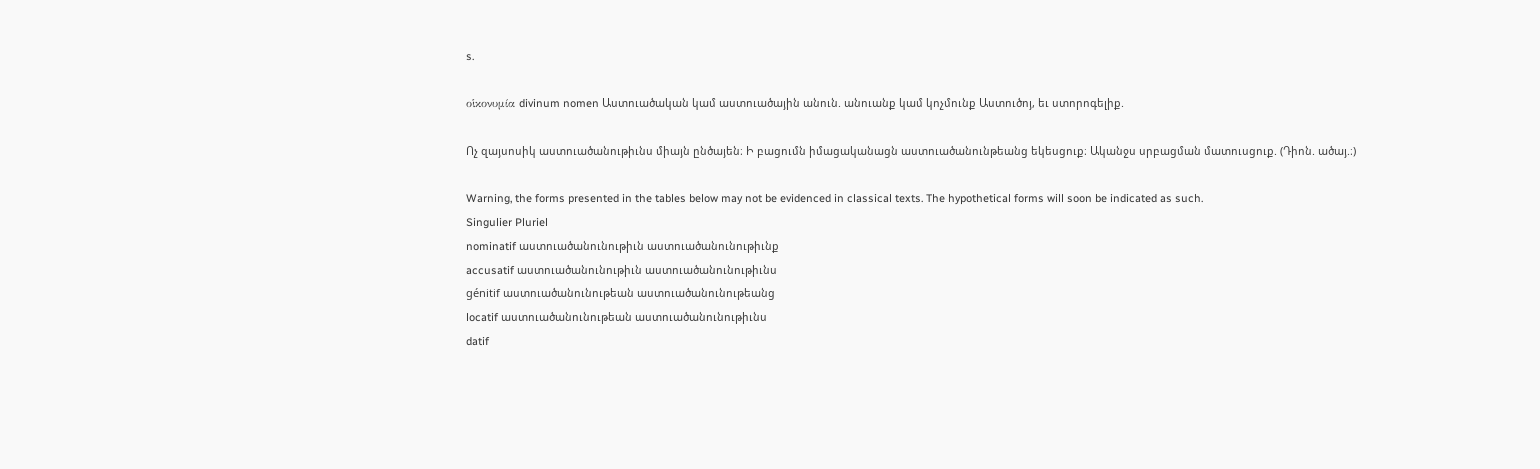s.

οἱκονυμία divinum nomen Աստուածական կամ աստուածային անուն. անուանք կամ կոչմունք Աստուծոյ, եւ ստորոգելիք.

Ոչ զայսոսիկ աստուածանութիւնս միայն ընծայեն։ Ի բացումն իմացականացն աստուածանունթեանց եկեսցուք։ Ականջս սրբացման մատուսցուք. (Դիոն. ածայ.։)

Warning, the forms presented in the tables below may not be evidenced in classical texts. The hypothetical forms will soon be indicated as such.
Singulier Pluriel
nominatif աստուածանունութիւն աստուածանունութիւնք
accusatif աստուածանունութիւն աստուածանունութիւնս
génitif աստուածանունութեան աստուածանունութեանց
locatif աստուածանունութեան աստուածանունութիւնս
datif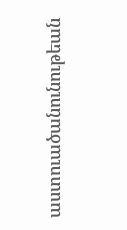աստուածանունութեան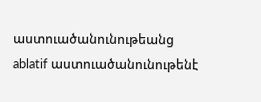աստուածանունութեանց
ablatif աստուածանունութենէ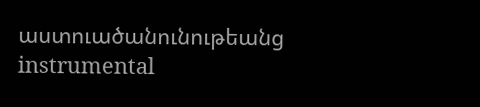աստուածանունութեանց
instrumental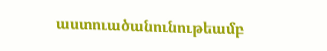աստուածանունութեամբ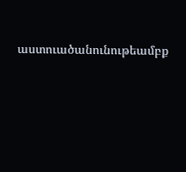աստուածանունութեամբք